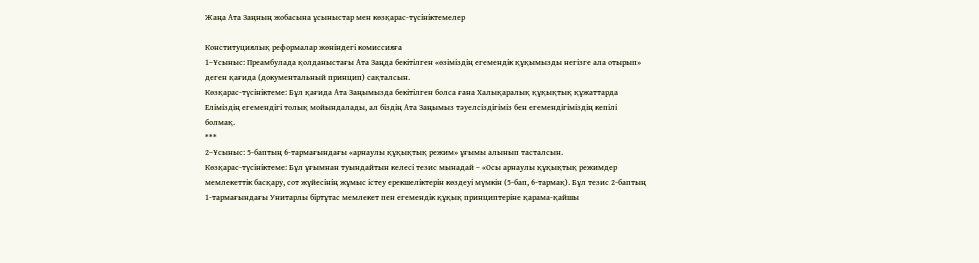Жаңа Ата Заңның жобасына ұсыныстар мен көзқарас-түсініктемелер

Конституциялық реформалар жөніндегі комиссияға
1–Ұсыныс: Преамбулада қолданыстағы Ата Заңда бекітілген «өзіміздің егемендік құқымызды негізге ала отырып» деген қағида (документальный принцип) сақталсын.
Көзқарас-түсініктеме: Бұл қағида Ата Заңымызда бекітілген болса ғана Халықаралық құқықтық құжаттарда Еліміздің егемендігі толық мойындалады, ал біздің Ата Заңымыз тәуелсіздігіміз бен егемендігіміздің кепілі болмақ.
***
2–Ұсыныс: 5-баптың 6-тармағындағы «арнаулы құқықтық режим» ұғымы алынып тасталсын.
Көзқарас-түсініктеме: Бұл ұғымнан туындайтын келесі тезис мынадай – «Осы арнаулы құқықтық режимдер мемлекеттік басқару, сот жүйесінің жұмыс істеу ерекшеліктерін көздеуі мүмкін (5-бап, 6-тармақ). Бұл тезис 2-баптың 1-тармағындағы Унитарлы біртұтас мемлекет пен егемендік құқық принциптеріне қарама-қайшы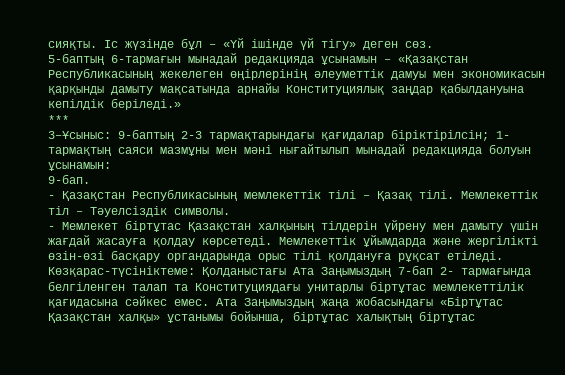сияқты. Іс жүзінде бұл – «Үй ішінде үй тігу» деген сөз.
5-баптың 6-тармағын мынадай редакцияда ұсынамын – «Қазақстан Республикасының жекелеген өңірлерінің әлеуметтік дамуы мен экономикасын қарқынды дамыту мақсатында арнайы Конституциялық заңдар қабылдануына кепілдік беріледі.»
***
3–Ұсыныс: 9-баптың 2-3 тармақтарындағы қағидалар біріктірілсін; 1-тармақтың саяси мазмұны мен мәні нығайтылып мынадай редакцияда болуын ұсынамын:
9-бап.
- Қазақстан Республикасының мемлекеттік тілі – Қазақ тілі. Мемлекеттік тіл – Тәуелсіздік символы.
- Мемлекет біртұтас Қазақстан халқының тілдерін үйрену мен дамыту үшін жағдай жасауға қолдау көрсетеді. Мемлекеттік ұйымдарда және жергілікті өзін-өзі басқару органдарында орыс тілі қолдануға рұқсат етіледі.
Көзқарас-түсініктеме: Қолданыстағы Ата Заңымыздың 7-бап 2- тармағында белгіленген талап та Конституциядағы унитарлы біртұтас мемлекеттілік қағидасына сәйкес емес. Ата Заңымыздың жаңа жобасындағы «Біртұтас Қазақстан халқы» ұстанымы бойынша, біртұтас халықтың біртұтас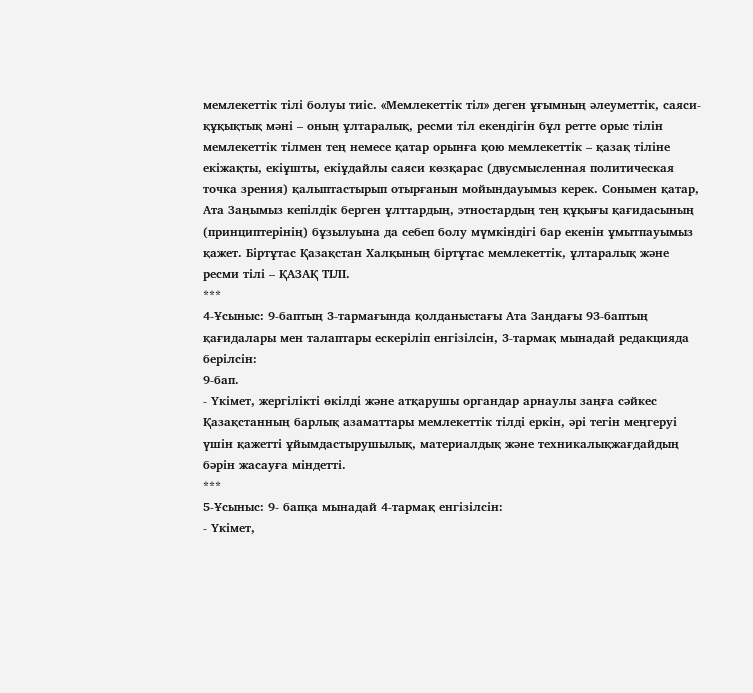мемлекеттік тілі болуы тиіс. «Мемлекеттік тіл» деген ұғымның әлеуметтік, саяси-құқықтық мәні – оның ұлтаралық, ресми тіл екендігін бұл ретте орыс тілін мемлекеттік тілмен тең немесе қатар орынға қою мемлекеттік – қазақ тіліне екіжақты, екіұшты, екіұдайлы саяси көзқарас (двусмысленная политическая точка зрения) қалыптастырып отырғанын мойындауымыз керек. Сонымен қатар, Ата Заңымыз кепілдік берген ұлттардың, этностардың тең құқығы қағидасының (принциптерінің) бұзылуына да себеп болу мүмкіндігі бар екенін ұмытпауымыз қажет. Біртұтас Қазақстан Халқының біртұтас мемлекеттік, ұлтаралық және ресми тілі – ҚАЗАҚ ТІЛІ.
***
4-Ұсыныс: 9-баптың 3-тармағында қолданыстағы Ата Заңдағы 93-баптың қағидалары мен талаптары ескеріліп енгізілсін, 3-тармақ мынадай редакцияда берілсін:
9-бап.
- Үкімет, жергілікті өкілді және атқарушы органдар арнаулы заңға сәйкес Қазақстанның барлық азаматтары мемлекеттік тілді еркін, әрі тегін меңгеруі үшін қажетті ұйымдастырушылық, материалдық және техникалықжағдайдың бәрін жасауға міндетті.
***
5-Ұсыныс: 9- бапқа мынадай 4-тармақ енгізілсін:
- Үкімет,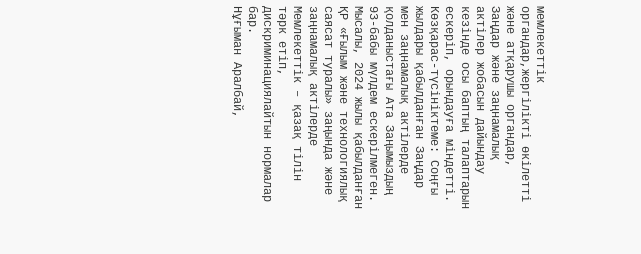мемлекеттік органдар,жергілікті өкілетті және атқарушы органдар, Заңдар және заңнамалық актілер жобасын дайындау кезінде осы баптың талаптарын ескеріп, орындауға міндетті.
Көзқарас-түсініктеме: Соңғы жылдары қабылданған Заңдар мен заңнамалық актілерде қолданыстағы Ата Заңымыздың 93-бабы мүлдем ескерілмеген. Мысалы, 2024 жылы қабылданған ҚР «Ғылым және технологиялық саясат туралы» заңында және заңнамалық актілерде Мемлекеттік – қазақ тілін тәрк етіп, дискриминациялайтын нормалар бар.
Нұғыман Аралбай,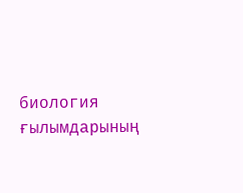биология ғылымдарының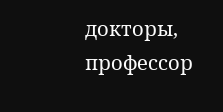докторы, профессор